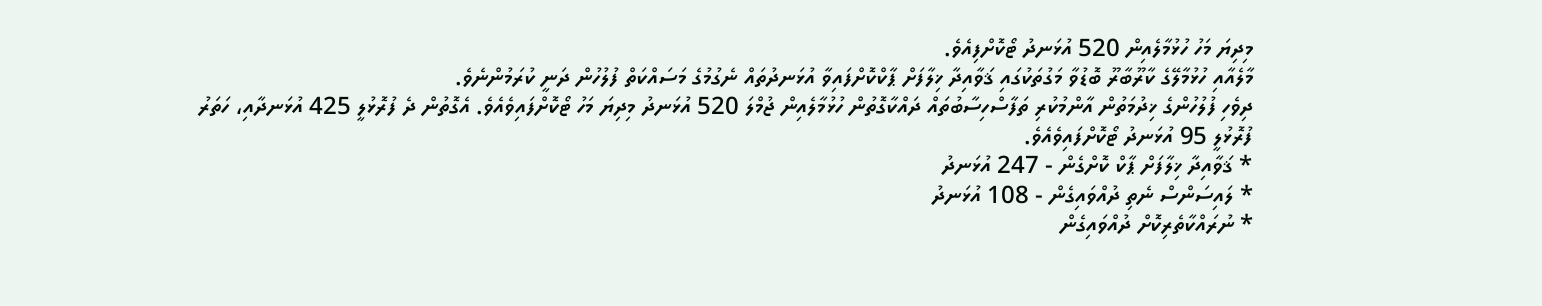މިދިޔަ މަހު ހުޅުމާލެއިން 520 އުޅަނދު ޓޯކޮށްފިއެވެ.
މާލެއާއި ހުޅުމާލޭގެ ކާރޫބާރޫ ބޮޑުވާ މަގުތަކުގައި ޤަވާއިދާ ޚިލާފަށް ޕާކްކޮށްފައިވާ އުޅަނދުތައް ނެގުމުގެ މަސައްކަތް ފުލުހުން ދަނީ ކުރަމުންނެވެ.
ދިވެހި ފުލުހުންގެ ޚިދުމަތުން އާންމުކުރި ތަފާސްހިސާބުތައް ދައްކާގޮތުން ހުޅުމާލެއިން ޖުމްލަ 520 އުޅަނދު މިދިޔަ މަހު ޓޯކޮށްފައިވެއެވެ. އެގޮތުން ދެ ފުރޮޅުލީ 425 އުޅަނދާއި، ހަތަރު ފުރޮޅުލީ 95 އުޅަނދު ޓޯކޮށްފައިވެއެވެ.
* ޤަވާއިދާ ޚިލާފަށް ޕާކް ކޮށްގެން - 247 އުޅަނދު
* ލައިސަންސް ނެތި ދުއްވައިގެން - 108 އުޅަނދު
* ނުރައްކާތެރިކޮށް ދުއްވައިގެން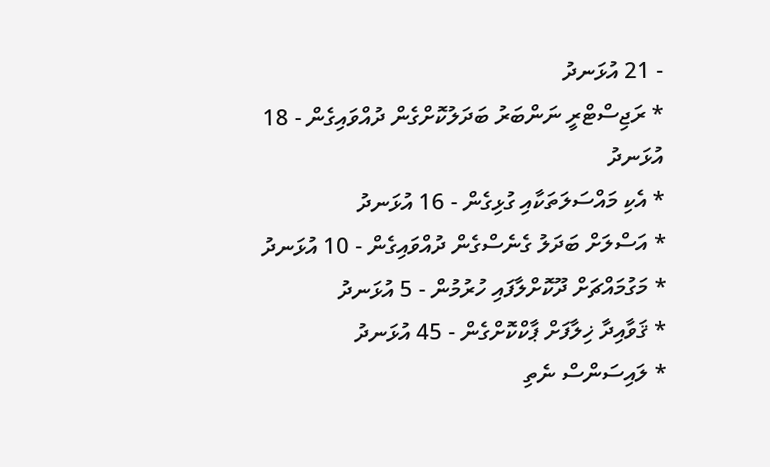- 21 އުޅަނދު
* ރަޖިސްޓްރީ ނަންބަރު ބަދަލުކޮށްގެން ދުއްވައިގެން - 18 އުޅަނދު
* އެކި މައްސަލަތަކާއި ގުޅިގެން - 16 އުޅަނދު
* އަސްލަށް ބަދަލު ގެނެސްގެން ދުއްވައިގެން - 10 އުޅަނދު
* މަގުމައްޗަށް ދޫކޮށްލާފައި ހުރުމުން - 5 އުޅަނދު
* ޤަވާއިދާ ޚިލާފަށް ޕާކްކޮށްގެން - 45 އުޅަނދު
* ލައިސަންސް ނެތި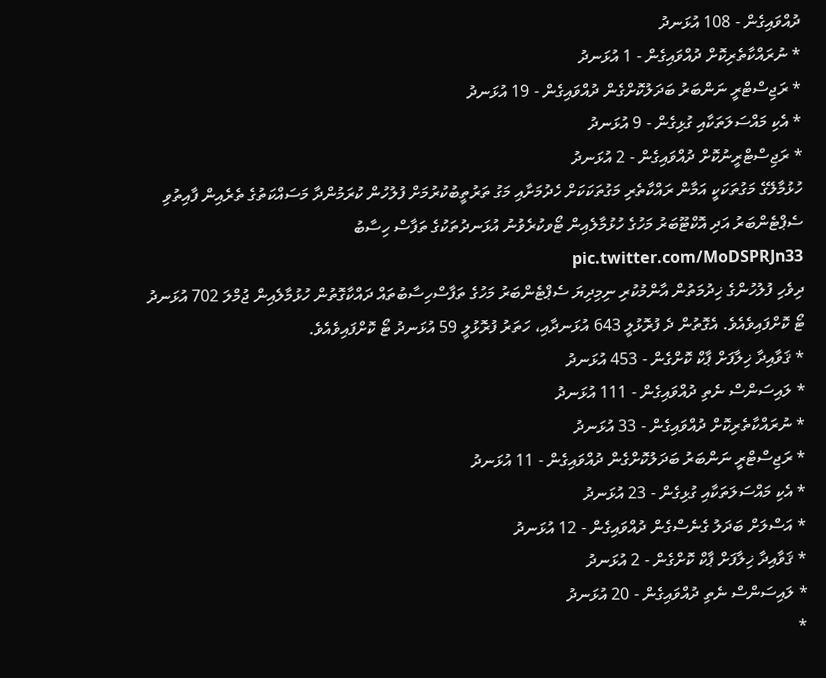ދުއްވައިގެން - 108 އުޅަނދު
* ނުރައްކާތެރިކޮށް ދުއްވައިގެން - 1 އުޅަނދު
* ރަޖިސްޓްރީ ނަންބަރު ބަދަލުކޮށްގެން ދުއްވައިގެން - 19 އުޅަނދު
* އެކި މައްސަލަތަކާއި ގުޅިގެން - 9 އުޅަނދު
* ރަޖިސްޓްރީނުކޮށް ދުއްވައިގެން - 2 އުޅަނދު
ހުޅުމާލޭގެ މަގުތަކަކީ އަމާން ރައްކާތެރި މަގުތަކަކަށް ހެދުމަށާއި މަގު ތަރުތީބުކުރުމަށް ފުލުހުން ކުރަމުންދާ މަސައްކަތުގެ ތެރެއިން ފާއިތުވި ސެޕްޓެންބަރު އަދި އޮކްޓޫބަރު މަހުގެ ހުޅުމާލެއިން ޓޯވކުރެވުނު އުޅަނދުތަކުގެ ތަފާސް ހިސާބު pic.twitter.com/MoDSPRJn33
ދިވެހި ފުލުހުންގެ ޚިދުމަތުން އާންމުކުރި ނިމިދިޔަ ސެޕްޓެންބަރު މަހުގެ ތަފާސްހިސާބުތައް ދައްކާގޮތުން ހުޅުމާލެއިން ޖުމްލަ 702 އުޅަނދު ޓޯ ކޮށްފައިވެއެވެ. އެގޮތުން ދެ ފުރޮޅުލީ 643 އުޅަނދާއި، ހަތަރު ފުރޮޅުލީ 59 އުޅަނދު ޓޯ ކޮށްފައިވެއެވެ.
* ޤަވާއިދާ ޚިލާފަށް ޕާކް ކޮށްގެން - 453 އުޅަނދު
* ލައިސަންސް ނެތި ދުއްވައިގެން - 111 އުޅަނދު
* ނުރައްކާތެރިކޮށް ދުއްވައިގެން - 33 އުޅަނދު
* ރަޖިސްޓްރީ ނަންބަރު ބަދަލުކޮށްގެން ދުއްވައިގެން - 11 އުޅަނދު
* އެކި މައްސަލަތަކާއި ގުޅިގެން - 23 އުޅަނދު
* އަސްލަށް ބަދަލު ގެނެސްގެން ދުއްވައިގެން - 12 އުޅަނދު
* ޤަވާއިދާ ޚިލާފަށް ޕާކް ކޮށްގެން - 2 އުޅަނދު
* ލައިސަންސް ނެތި ދުއްވައިގެން - 20 އުޅަނދު
*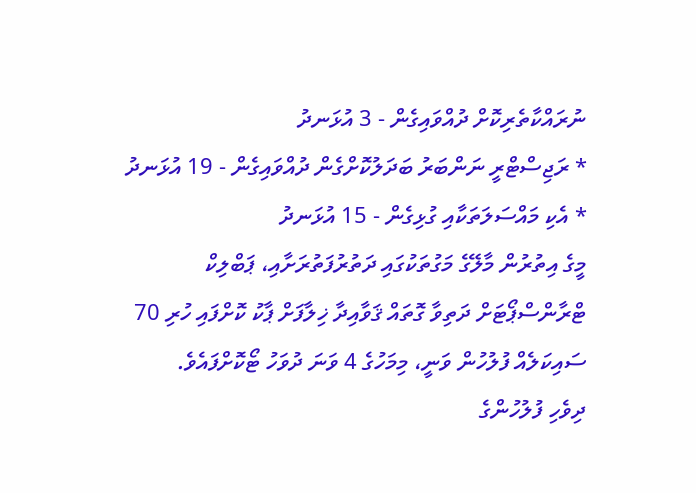ނުރައްކާތެރިކޮށް ދުއްވައިގެން - 3 އުޅަނދު
* ރަޖިސްޓްރީ ނަންބަރު ބަދަލުކޮށްގެން ދުއްވައިގެން - 19 އުޅަނދު
* އެކި މައްސަލަތަކާއި ގުޅިގެން - 15 އުޅަނދު
މީގެ އިތުރުން މާލޭގެ މަގުތަކުގައި ދަތުރުފަތުރަށާއި، ޕަބްލިކް ޓްރާންސްޕޯޓަށް ދަތިވާ ގޮތައް ޤަވާއިދާ ޚިލާފަށް ޕާކު ކޮށްފައި ހުރި 70 ސައިކަލެއް ފުލުހުން ވަނީ، މިމަހުގެ 4 ވަނަ ދުވަހު ޓޯކޮށްފައެވެ.
ދިވެހި ފުލުހުންގެ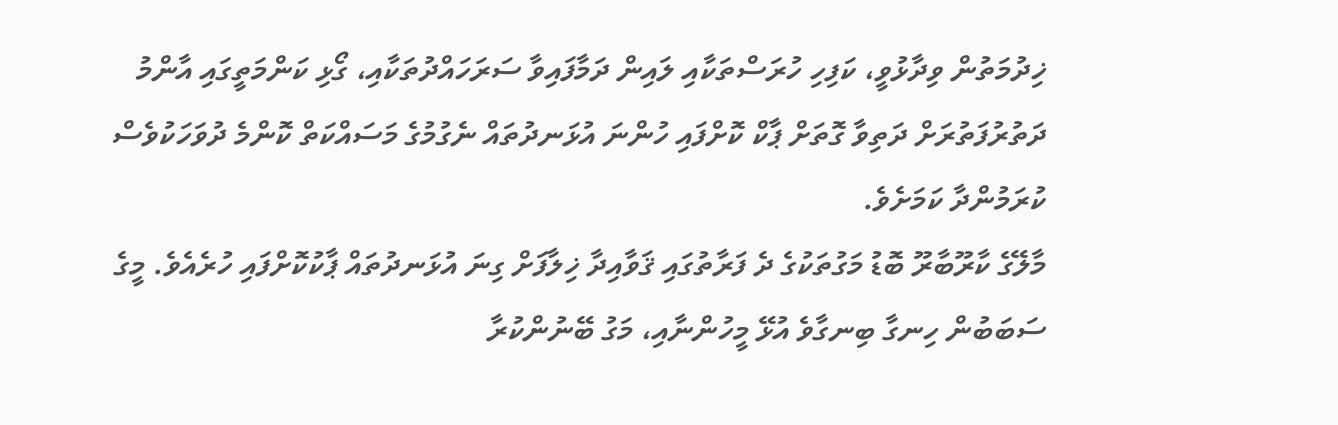ޚިދުމަތުން ވިދާޅުވީ، ކަފިހި ހުރަސްތަކާއި ލައިން ދަމާފައިވާ ސަރަހައްދުތަކާއި، ގޯޅި ކަންމަތީގައި އާންމު ދަތުރުފަތުރަށް ދަތިވާ ގޮތަށް ޕާކް ކޮށްފައި ހުންނަ އުޅަނދުތައް ނެގުމުގެ މަސައްކަތް ކޮންމެ ދުވަހަކުވެސް ކުރަމުންދާ ކަމަށެވެ.
މާލޭގެ ކާރޫބާރޫ ބޮޑު މަގުތަކުގެ ދެ ފަރާތުގައި ޤަވާއިދާ ޚިލާފަށް ގިނަ އުޅަނދުތައް ޕާކުކޮށްފައި ހުރެއެވެ. މީގެ ސަބަބުން ހިނގާ ބިނގާވެ އުޅޭ މީހުންނާއި، މަގު ބޭނުންކުރާ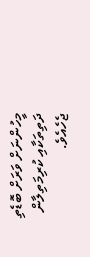މީހުންނަށް ވަރަށް ބޮޑެތި ދަތިތަކާއި ކުރިމަތިލާން ޖެހެއެވެ.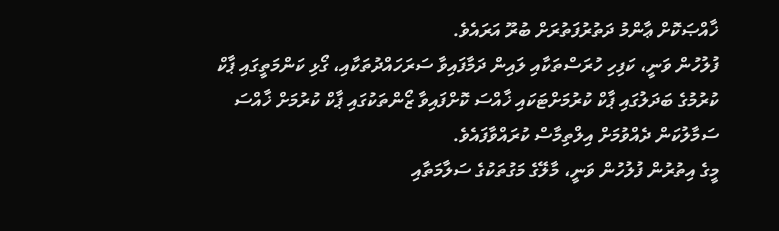ޚާއްޞަކޮށް ޢާންމު ދަތުރުފަތުރަށް ބުރޫ އަރައެވެ.
ފުލުހުން ވަނީ، ކަފިހި ހުރަސްތަކާއި ލައިން ދަމާފައިވާ ސަރަހައްދުތަކާއި، ގޯޅި ކަންމަތީގައި ޕާކް ކުރުމުގެ ބަދަލުގައި ޕާކް ކުރުމަށްޓަކައި ޚާއްސަ ކޮށްފައިވާ ޒޯންތަކުގައި ޕާކް ކުރުމަށް ޚާއްސަ ސަމާލުކަން ދެއްވުމަށް އިލްތިމާސް ކުރައްވާފައެވެ.
މީގެ އިތުރުން ފުލުހުން ވަނީ، މާލޭގެ މަގުތަކުގެ ސަލާމަތާއި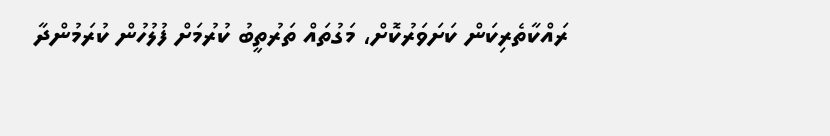ރައްކާތެރިކަން ކަށަވަރުކޮށް، މަގުތައް ތަރުތީބު ކުރުމަށް ފުލުހުން ކުރަމުންދާ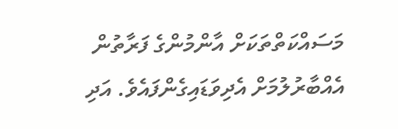މަސައްކަތްތަކަށް އާންމުންގެ ފަރާތުން އެއްބާރުލުމަށް އެދިވަޑައިގެންފައެވެ. އަދި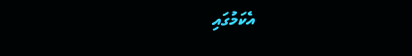އެކަމުގައި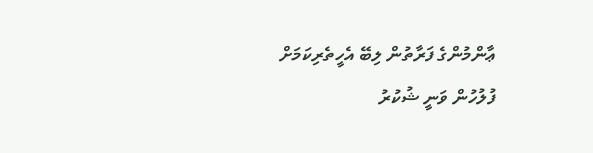ޢާންމުންގެ ފަރާތުން ލިބޭ އެހީތެރިކަމަށް ފުލުހުން ވަނީ ޝުކުރު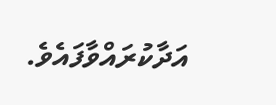އަދާކުރައްވާފައެވެ.